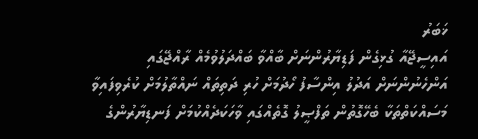ޚަބަރު
އައިސީޖޭއާ ގުޅިގެން ފަޑިޔާރުންނަށް ބާއްވާ ބައްދަލުވުމެއް ރާއްޖޭގައި
އަންހެނުންނަށް އަދުލު އިންސާފު ހޯދުމަށް ހުރި ދަތިތައް ނައްތާލުމަށް ކުރެވިފައިވާ މަސައްކަތްތަކާ ބެހޭގޮތުން ތަފްޞީލު ގޮތެއްގައި ވާހަކަދެއްކުމަށް ފަނޑިޔާރުންގެ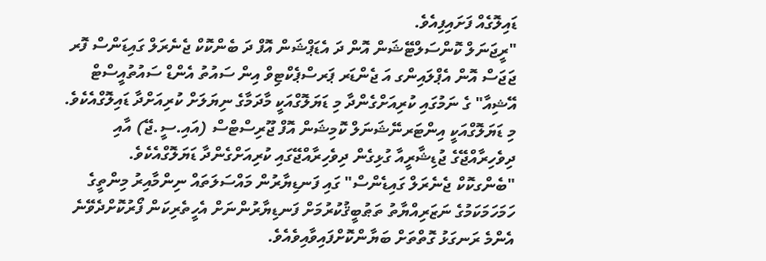ޑައިލޮގެއް ފަށައިފިއެވެ.
"ރީޖަނަލް ކޮންސަލްޓޭޝަން އޮން ދަ އެޑަޕްޝަން އޮފް ދަ ބެންކޮކް ޖެނެރަލް ގައިޑަންސް ފޮރ ޖަޖަސް އޮން އެޕްލައިންގ އަ ޖެންޑަރ ޕަރސްޕެކްޓިވް އިން ސައުތު އެންޑް ސައުތުއީސްޓް އޭޝިއާ" ގެ ނަމުގައި ކުރިއަށްގެންދާ މި ޑަޔަލޮގްއަކީ މާދަމާގެ ނިޔަލަށް ކުރިއަށްދާ ޑައިލޮގްއެކެވެ.
މި ޑަޔަލޮގްއަކީ އިންޓަރނޭޝަނަލް ކޮމިޝަން އޮފް ޖޫރިސްޓްސް (އައި.ސީ.ޖޭ) އާއި ދިވެހިރާއްޖޭގެ ޖުޑިޝާރީއާ ގުޅިގެން ދިވެހިރާއްޖޭގައި ކުރިއަށްގެންދާ ޑަޔަލޮގްއެކެވެ.
"ބެންގކޮކް ޖެނެރަލް ގައިޑެންސް" ގައި ފަނޑިޔާރުން މައްސަލަތައް ނިންމާއިރު މިންތީގެ ހަމަހަމަކަމުގެ ނަޒަރިއްޔާތު ތަޠުބީޤުކުރުމަށް ފަނޑިޔާރުންނަށް އެހީތެރިކަން ފޯރުކޮށްދެވޭނެ އެންމެ ރަނގަޅު ގޮތްތަށް ބަޔާންކޮށްފައިވާއިވެއެވެ.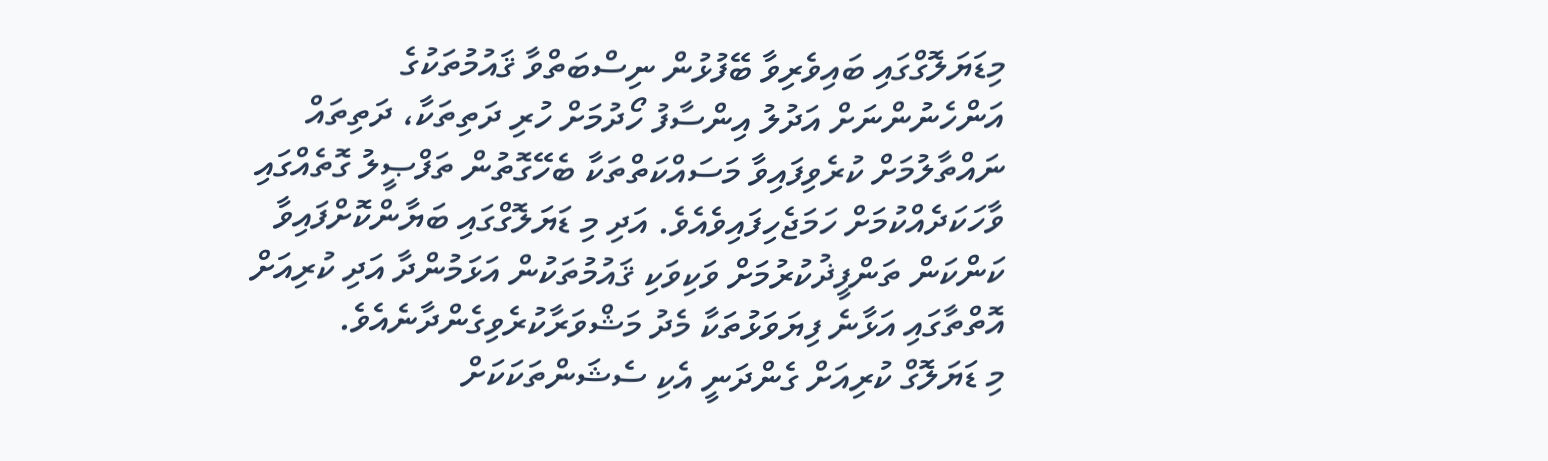މިޑަޔަލޮގްގައި ބައިވެރިވާ ބޭފުޅުން ނިސްބަތްވާ ޤައުމުތަކުގެ އަންހެނުންނަށް އަދުލު އިންސާފު ހޯދުމަށް ހުރި ދަތިތަކާ، ދަތިތައް ނައްތާލުމަށް ކުރެވިފައިވާ މަސައްކަތްތަކާ ބެހޭގޮތުން ތަފްޞީލު ގޮތެއްގައި ވާހަކަދެއްކުމަށް ހަމަޖެހިފައިވެއެވެ. އަދި މި ޑަޔަލޮގްގައި ބަޔާންކޮށްފައިވާ ކަންކަން ތަންފީޛުކުރުމަށް ވަކިވަކި ޤައުމުތަކުން އަޅަމުންދާ އަދި ކުރިއަށް އޮތްތާގައި އަޅާނެ ފިޔަވަޅުތަކާ މެދު މަޝްވަރާކުރެވިގެންދާނެއެވެ.
މި ޑަޔަލޮގް ކުރިއަށް ގެންދަނީ އެކި ސެޝަންތަކަކަށް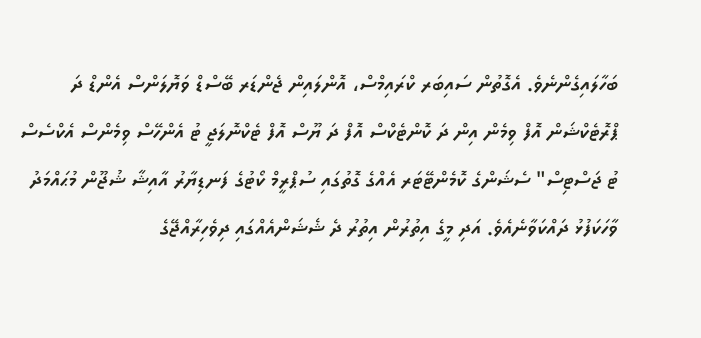ބަހާލައިގެންނެވެ. އެގޮތުން ސައިބަރ ކްރައިމްސް، އޮންލައިން ޖެންޑަރ ބޭސްޑް ވަޔޮލަންސް އެންޑް ދަ ޕްރޮޓެކްޝަން އޮފް ވިމެން އިން ދަ ކޮންޓެކްސް އޮފް ދަ ޔޫސް އޮފް ޓެކްނޮލަޖީ ޓު އެންހޭސް ވިމެންސް އެކްސެސް ޓު ޖަސްޓިސް" ސެޝަންގެ ކޮމެންޓޭޓަރ އެއްގެ ގޮތުގައި ސުޕްރީމް ކޯޓުގެ ފަނޑިޔާރު އާއިޝާ ޝުޖޫން މުޙައްމަދު ވާހަކަފުޅު ދައްކަވާނެއެވެ. އަދި މީގެ އިތުރުން އިތުރު ދެ ޝެޝަންއެއްގައި ދިވެހިރާއްޖޭގެ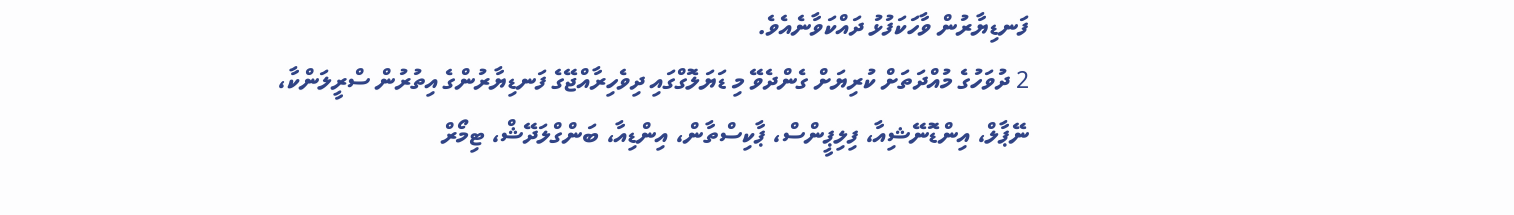ފަނޑިޔާރުން ވާހަކަފުޅު ދައްކަވާނެއެވެ.
2 ދުވަހުގެ މުއްދަތަށް ކުރިޔަށް ގެންދެވޭ މި ޑަޔަލޮގްގައި ދިވެހިރާއްޖޭގެ ފަނޑިޔާރުންގެ އިތުރުން ސްރީލަންކާ، ނޭޕާލް، އިންޑޮނޭޝިއާ، ފިލިޕީންސް، ޕާކިސްތާން، އިންޑިއާ، ބަންގްލަދޭޝް، ޓިމޯރް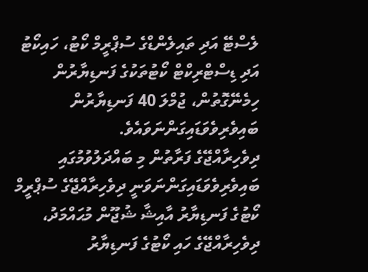ލެސްޓޭ އަދި ތައިލެންޑްގެ ސުޕްރީމް ކޯޓު، ހައިކޯޓު އަދި ޑިސްޓްރިކްޓް ކޯޓުތަކުގެ ފަނޑިޔާރުން ހިމެނޭގޮތުން، ޖުމްލަ 40 ފަނޑިޔާރުން ބައިވެރިވެވަޑައިގަންނަވައެވެ.
ދިވެހިރާއްޖޭގެ ފަރާތުން މި ބައްދަލުވުމުގައި ބައިވެރިވެވަޑައިގަންނަވަނީ ދިވެހިރާއްޖޭގެ ސުޕްރީމް ކޯޓުގެ ފަނޑިޔާރު އާއިޝާ ޝުޖޫން މުޙައްމަދު، ދިވެހިރާއްޖޭގެ ހައި ކޯޓުގެ ފަނޑިޔާރު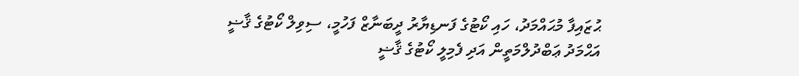ޙުޒައިފާ މުޙައްމަދު، ހައި ކޯޓުގެ ފަނޑިޔާރު ދީބަނާޒް ފަހުމީ، ސިވިލް ކޯޓުގެ ޤާޟީ އަޙްމަދު ޢަބްދުލްމަތީން އަދި ފެމިލީ ކޯޓުގެ ޤާޟީ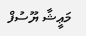މަޢީޝާ ޔޫސުފް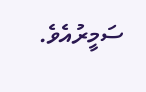ސަމީރުއެވެ.